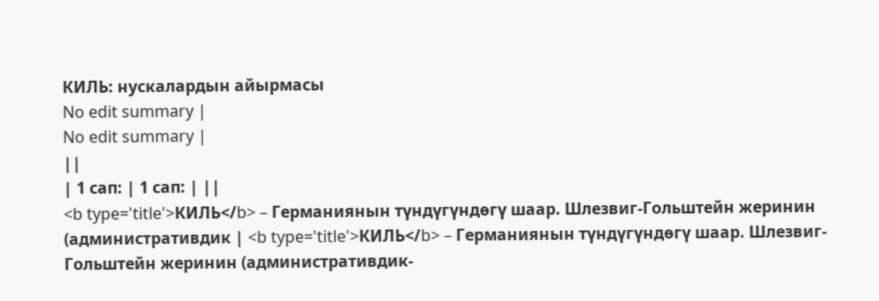КИЛЬ: нускалардын айырмасы
No edit summary |
No edit summary |
||
| 1 сап: | 1 сап: | ||
<b type='title'>КИЛЬ</b> – Германиянын түндүгүндөгү шаар. Шлезвиг-Гольштейн жеринин (административдик | <b type='title'>КИЛЬ</b> – Германиянын түндүгүндөгү шаар. Шлезвиг-Гольштейн жеринин (административдик-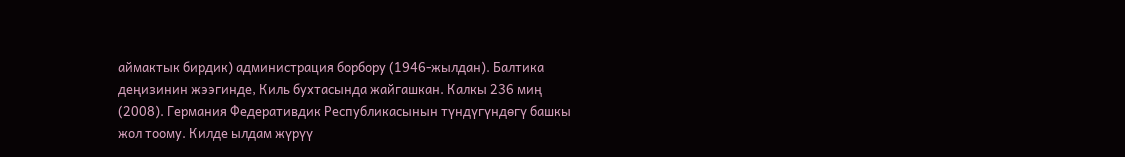аймактык бирдик) администрация борбору (1946-жылдан). Балтика деңизинин жээгинде, Киль бухтасында жайгашкан. Калкы 236 миң (2008). Германия Федеративдик Республикасынын түндүгүндөгү башкы жол тоому. Килде ылдам жүрүү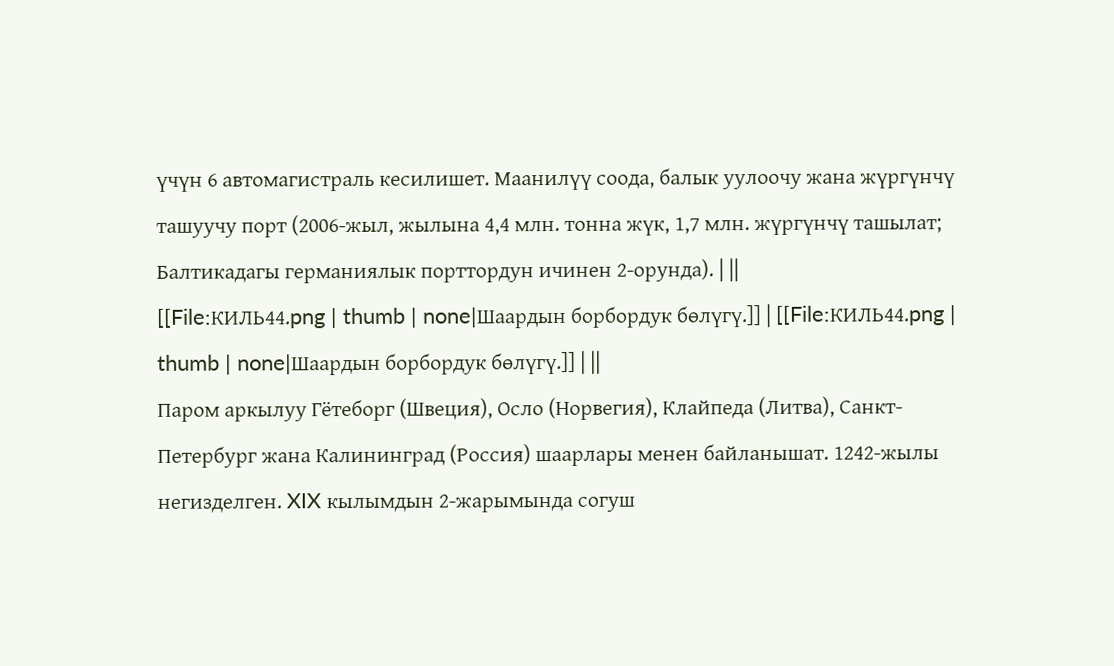үчүн 6 автомагистраль кесилишет. Маанилүү соода, балык уулоочу жана жүргүнчү ташуучу порт (2006-жыл, жылына 4,4 млн. тонна жүк, 1,7 млн. жүргүнчү ташылат; Балтикадагы германиялык порттордун ичинен 2-орунда). | ||
[[File:КИЛЬ44.png | thumb | none|Шаардын борбордук бөлүгү.]] | [[File:КИЛЬ44.png | thumb | none|Шаардын борбордук бөлүгү.]] | ||
Паром аркылуу Гётеборг (Швеция), Осло (Норвегия), Клайпеда (Литва), Санкт-Петербург жана Калининград (Россия) шаарлары менен байланышат. 1242-жылы негизделген. XIX кылымдын 2-жарымында согуш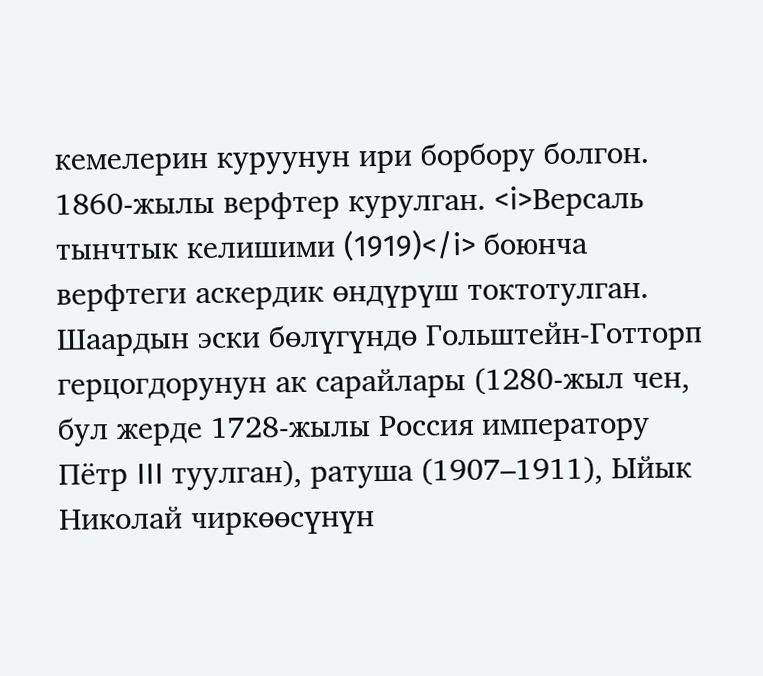кемелерин куруунун ири борбору болгон. 1860-жылы верфтер курулган. <i>Версаль тынчтык келишими (1919)</i> боюнча верфтеги аскердик өндүрүш токтотулган. Шаардын эски бөлүгүндө Гольштейн-Готторп герцогдорунун ак сарайлары (1280-жыл чен, бул жерде 1728-жылы Россия императору Пётр III туулган), ратуша (1907–1911), Ыйык Николай чиркөөсүнүн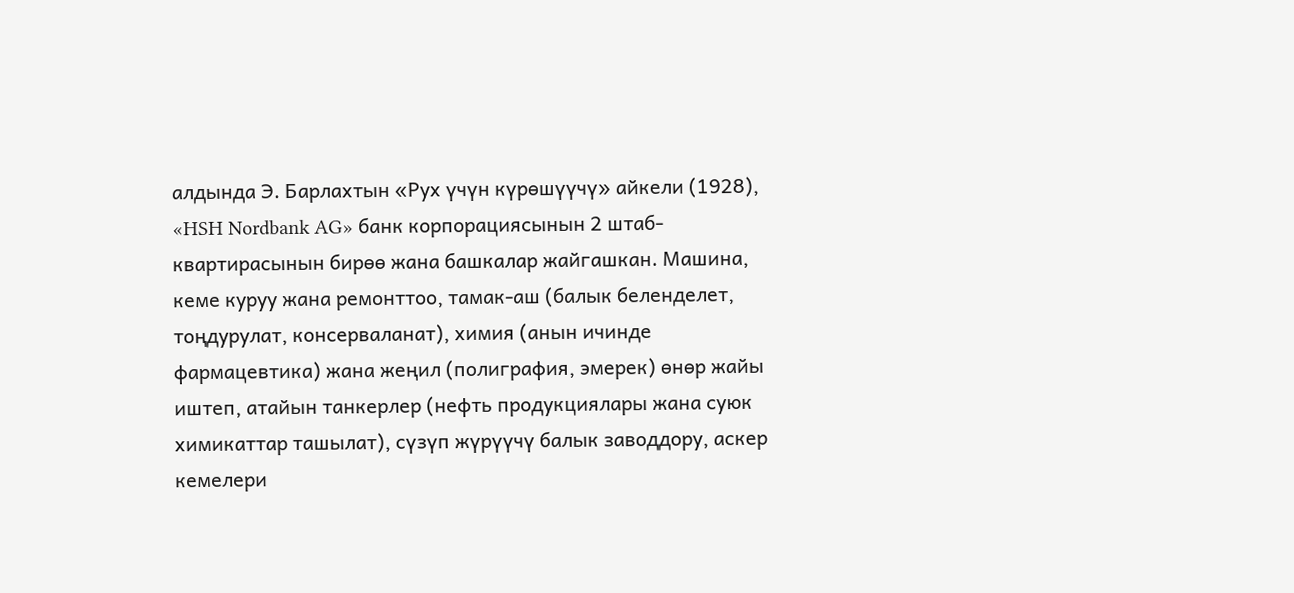алдында Э. Барлахтын «Рух үчүн күрөшүүчү» айкели (1928), «HSH Nordbank AG» банк корпорациясынын 2 штаб-квартирасынын бирөө жана башкалар жайгашкан. Машина, кеме куруу жана ремонттоо, тамак-аш (балык беленделет, тоңдурулат, консерваланат), химия (анын ичинде фармацевтика) жана жеңил (полиграфия, эмерек) өнөр жайы иштеп, атайын танкерлер (нефть продукциялары жана суюк химикаттар ташылат), сүзүп жүрүүчү балык заводдору, аскер кемелери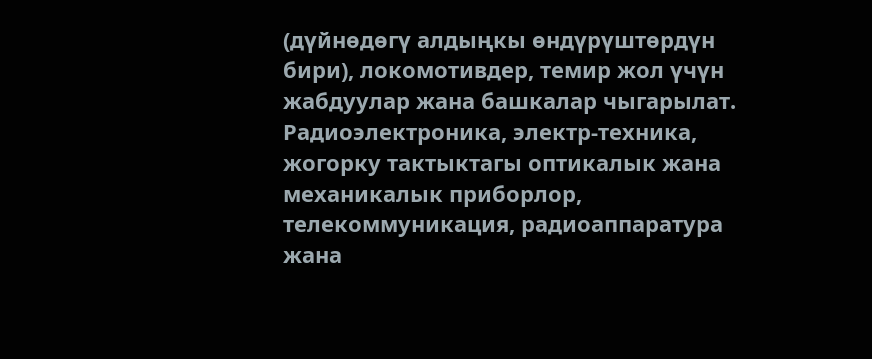(дүйнөдөгү алдыңкы өндүрүштөрдүн бири), локомотивдер, темир жол үчүн жабдуулар жана башкалар чыгарылат. Радиоэлектроника, электр-техника, жогорку тактыктагы оптикалык жана механикалык приборлор, телекоммуникация, радиоаппаратура жана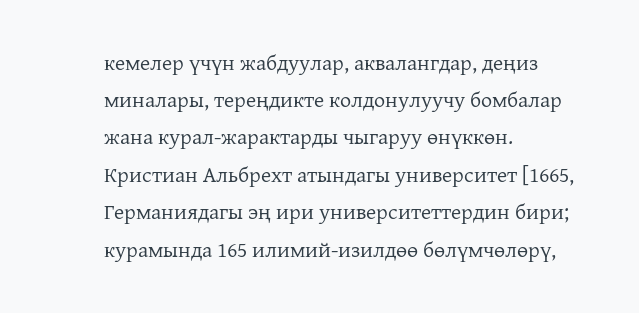кемелер үчүн жабдуулар, аквалангдар, деңиз миналары, тереңдикте колдонулуучу бомбалар жана курал-жарактарды чыгаруу өнүккөн. Кристиан Альбрехт атындагы университет [1665, Германиядагы эң ири университеттердин бири; курамында 165 илимий-изилдөө бөлүмчөлөрү,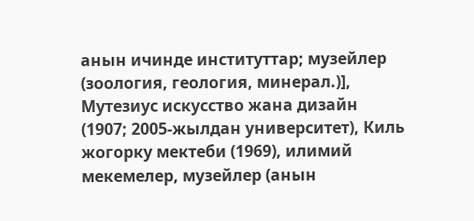анын ичинде институттар; музейлер (зоология, геология, минерал.)], Мутезиус искусство жана дизайн (1907; 2005-жылдан университет), Киль жогорку мектеби (1969), илимий мекемелер, музейлер (анын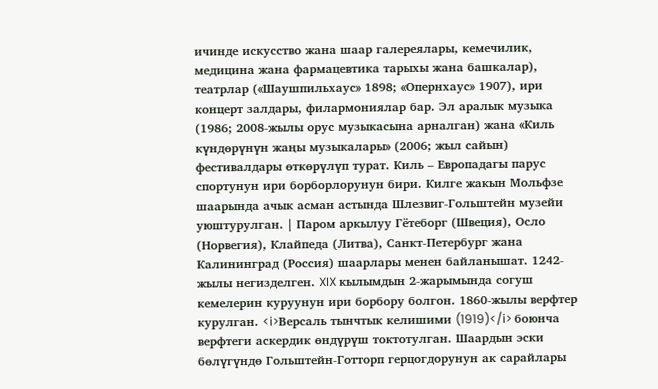ичинде искусство жана шаар галереялары, кемечилик, медицина жана фармацевтика тарыхы жана башкалар), театрлар («Шаушпильхаус» 1898; «Опернхаус» 1907), ири концерт залдары, филармониялар бар. Эл аралык музыка (1986; 2008-жылы орус музыкасына арналган) жана «Киль күндөрүнүн жаңы музыкалары» (2006; жыл сайын) фестивалдары өткөрүлүп турат. Киль – Европадагы парус спортунун ири борборлорунун бири. Килге жакын Мольфзе шаарында ачык асман астында Шлезвиг-Гольштейн музейи уюштурулган. | Паром аркылуу Гётеборг (Швеция), Осло (Норвегия), Клайпеда (Литва), Санкт-Петербург жана Калининград (Россия) шаарлары менен байланышат. 1242-жылы негизделген. XIX кылымдын 2-жарымында согуш кемелерин куруунун ири борбору болгон. 1860-жылы верфтер курулган. <i>Версаль тынчтык келишими (1919)</i> боюнча верфтеги аскердик өндүрүш токтотулган. Шаардын эски бөлүгүндө Гольштейн-Готторп герцогдорунун ак сарайлары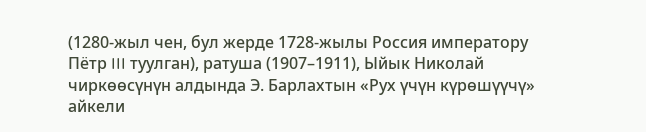(1280-жыл чен, бул жерде 1728-жылы Россия императору Пётр III туулган), ратуша (1907–1911), Ыйык Николай чиркөөсүнүн алдында Э. Барлахтын «Рух үчүн күрөшүүчү» айкели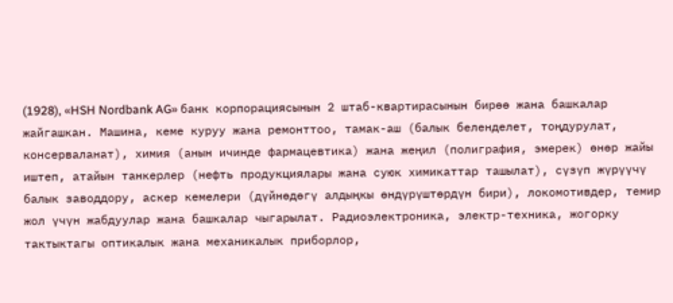(1928), «HSH Nordbank AG» банк корпорациясынын 2 штаб-квартирасынын бирөө жана башкалар жайгашкан. Машина, кеме куруу жана ремонттоо, тамак-аш (балык беленделет, тоңдурулат, консерваланат), химия (анын ичинде фармацевтика) жана жеңил (полиграфия, эмерек) өнөр жайы иштеп, атайын танкерлер (нефть продукциялары жана суюк химикаттар ташылат), сүзүп жүрүүчү балык заводдору, аскер кемелери (дүйнөдөгү алдыңкы өндүрүштөрдүн бири), локомотивдер, темир жол үчүн жабдуулар жана башкалар чыгарылат. Радиоэлектроника, электр-техника, жогорку тактыктагы оптикалык жана механикалык приборлор,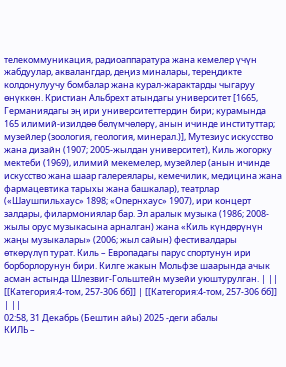телекоммуникация, радиоаппаратура жана кемелер үчүн жабдуулар, аквалангдар, деңиз миналары, тереңдикте колдонулуучу бомбалар жана курал-жарактарды чыгаруу өнүккөн. Кристиан Альбрехт атындагы университет [1665, Германиядагы эң ири университеттердин бири; курамында 165 илимий-изилдөө бөлүмчөлөрү, анын ичинде институттар; музейлер (зоология, геология, минерал.)], Мутезиус искусство жана дизайн (1907; 2005-жылдан университет), Киль жогорку мектеби (1969), илимий мекемелер, музейлер (анын ичинде искусство жана шаар галереялары, кемечилик, медицина жана фармацевтика тарыхы жана башкалар), театрлар («Шаушпильхаус» 1898; «Опернхаус» 1907), ири концерт залдары, филармониялар бар. Эл аралык музыка (1986; 2008-жылы орус музыкасына арналган) жана «Киль күндөрүнүн жаңы музыкалары» (2006; жыл сайын) фестивалдары өткөрүлүп турат. Киль – Европадагы парус спортунун ири борборлорунун бири. Килге жакын Мольфзе шаарында ачык асман астында Шлезвиг-Гольштейн музейи уюштурулган. | ||
[[Категория:4-том, 257-306 бб]] | [[Категория:4-том, 257-306 бб]] | ||
02:58, 31 Декабрь (Бештин айы) 2025 -деги абалы
КИЛЬ –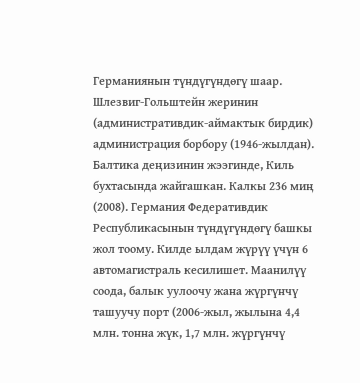Германиянын түндүгүндөгү шаар. Шлезвиг-Гольштейн жеринин (административдик-аймактык бирдик) администрация борбору (1946-жылдан). Балтика деңизинин жээгинде, Киль бухтасында жайгашкан. Калкы 236 миң (2008). Германия Федеративдик Республикасынын түндүгүндөгү башкы жол тоому. Килде ылдам жүрүү үчүн 6 автомагистраль кесилишет. Маанилүү соода, балык уулоочу жана жүргүнчү ташуучу порт (2006-жыл, жылына 4,4 млн. тонна жүк, 1,7 млн. жүргүнчү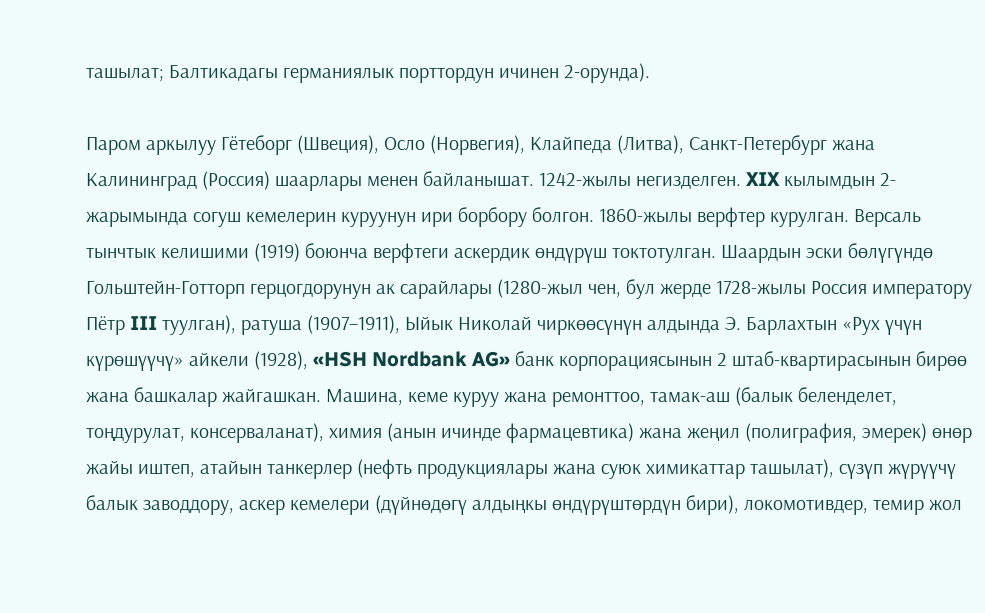ташылат; Балтикадагы германиялык порттордун ичинен 2-орунда).

Паром аркылуу Гётеборг (Швеция), Осло (Норвегия), Клайпеда (Литва), Санкт-Петербург жана Калининград (Россия) шаарлары менен байланышат. 1242-жылы негизделген. XIX кылымдын 2-жарымында согуш кемелерин куруунун ири борбору болгон. 1860-жылы верфтер курулган. Версаль тынчтык келишими (1919) боюнча верфтеги аскердик өндүрүш токтотулган. Шаардын эски бөлүгүндө Гольштейн-Готторп герцогдорунун ак сарайлары (1280-жыл чен, бул жерде 1728-жылы Россия императору Пётр III туулган), ратуша (1907–1911), Ыйык Николай чиркөөсүнүн алдында Э. Барлахтын «Рух үчүн күрөшүүчү» айкели (1928), «HSH Nordbank AG» банк корпорациясынын 2 штаб-квартирасынын бирөө жана башкалар жайгашкан. Машина, кеме куруу жана ремонттоо, тамак-аш (балык беленделет, тоңдурулат, консерваланат), химия (анын ичинде фармацевтика) жана жеңил (полиграфия, эмерек) өнөр жайы иштеп, атайын танкерлер (нефть продукциялары жана суюк химикаттар ташылат), сүзүп жүрүүчү балык заводдору, аскер кемелери (дүйнөдөгү алдыңкы өндүрүштөрдүн бири), локомотивдер, темир жол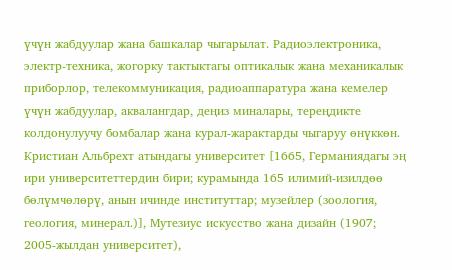үчүн жабдуулар жана башкалар чыгарылат. Радиоэлектроника, электр-техника, жогорку тактыктагы оптикалык жана механикалык приборлор, телекоммуникация, радиоаппаратура жана кемелер үчүн жабдуулар, аквалангдар, деңиз миналары, тереңдикте колдонулуучу бомбалар жана курал-жарактарды чыгаруу өнүккөн. Кристиан Альбрехт атындагы университет [1665, Германиядагы эң ири университеттердин бири; курамында 165 илимий-изилдөө бөлүмчөлөрү, анын ичинде институттар; музейлер (зоология, геология, минерал.)], Мутезиус искусство жана дизайн (1907; 2005-жылдан университет),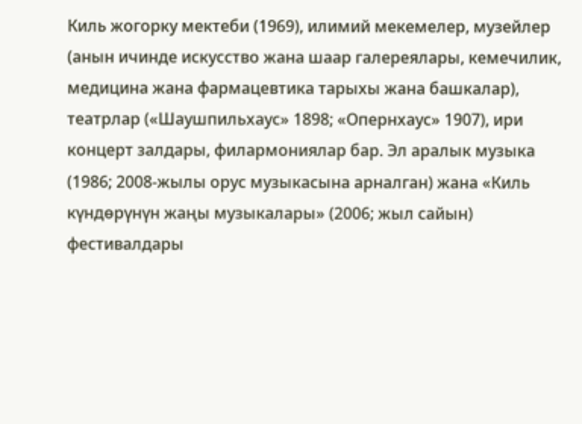Киль жогорку мектеби (1969), илимий мекемелер, музейлер (анын ичинде искусство жана шаар галереялары, кемечилик, медицина жана фармацевтика тарыхы жана башкалар), театрлар («Шаушпильхаус» 1898; «Опернхаус» 1907), ири концерт залдары, филармониялар бар. Эл аралык музыка (1986; 2008-жылы орус музыкасына арналган) жана «Киль күндөрүнүн жаңы музыкалары» (2006; жыл сайын) фестивалдары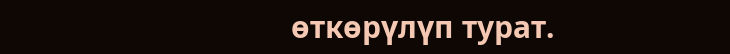өткөрүлүп турат.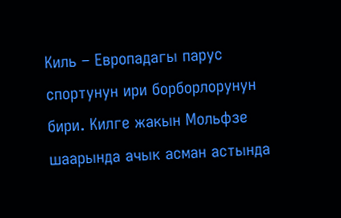Киль – Европадагы парус спортунун ири борборлорунун бири. Килге жакын Мольфзе шаарында ачык асман астында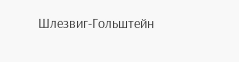Шлезвиг-Гольштейн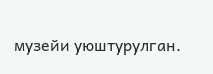музейи уюштурулган.